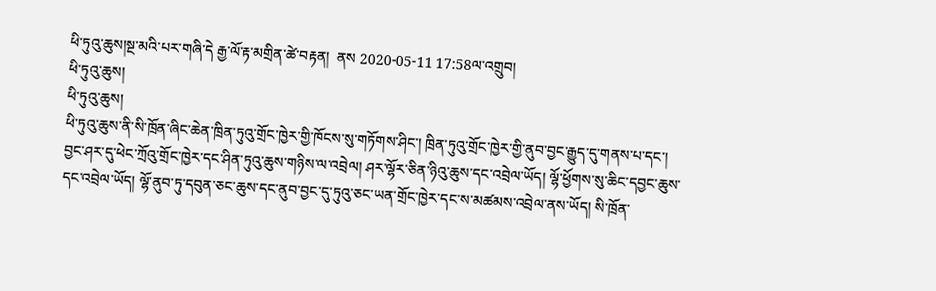ཕི་ཏུའུ་ཆུས།སྔ་མའི་པར་གཞི་དེ རྒྱ་ལོ་རྟ་མགྲིན་ཚེ་བརྟན།  ནས 2020-05-11 17:58ལ་འགྲུབ།
ཕི་ཏུའུ་ཆུས།
ཕི་ཏུའུ་ཆུས།
ཕི་ཏུའུ་ཆུས་ནི་སི་ཁྲོན་ཞིང་ཆེན་ཁྲིན་ཏུའུ་གྲོང་ཁྱེར་གྱི་ཁོངས་སུ་གཏོགས་ཤིང་། ཁྲིན་ཏུའུ་གྲོང་ཁྱེར་གྱི་ནུབ་བྱང་རྒྱུད་དུ་གནས་པ་དང་། བྱང་ཤར་དུ་ཕེང་ཀྲོའུ་གྲོང་ཁྱེར་དང་ཤིན་ཏུའུ་ཆུས་གཉིས་ལ་འབྲེལ། ཤར་ལྷོར་ཅིན་ཉིའུ་ཆུས་དང་འབྲེལ་ཡོད། ལྷོ་ཕྱོགས་སུ་ཆིང་དབྱང་ཆུས་དང་འབྲེལ་ཡོད། ལྷོ་ནུབ་ཏུ་དབུན་ཅང་ཆུས་དང་ནུབ་བྱང་དུ་ཏུའུ་ཅང་ཡན་གྲོང་ཁྱེར་དང་ས་མཚམས་འབྲེལ་ནས་ཡོད། སི་ཁྲོན་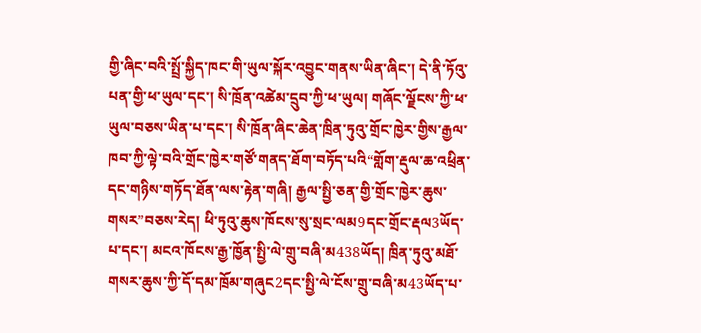གྱི་ཞིང་བའི་སྤྲོ་སྐྱིད་ཁང་གི་ཡུལ་སྐོར་འབྱུང་གནས་ཡིན་ཞིང་། དེ་ནི་ཏོའུ་པན་གྱི་ཕ་ཡུལ་དང་། སི་ཁྲོན་འཚེམ་དྲུབ་ཀྱི་ཕ་ཡུལ། གཞོང་ལྗོངས་ཀྱི་ཕ་ཡུལ་བཅས་ཡིན་པ་དང་། སི་ཁྲོན་ཞིང་ཆེན་ཁྲིན་ཏུའུ་གྲོང་ཁྱེར་གྱིས་རྒྱལ་ཁབ་ཀྱི་ལྟེ་བའི་གྲོང་ཁྱེར་གཙོ་གནད་ཐོག་བཏོད་པའི“གློག་རྡུལ་ཆ་འཕྲིན་དང་གཉིས་གཏོད་ཐོན་ལས་རྟེན་གཞི། རྒྱལ་སྤྱི་ཅན་གྱི་གྲོང་ཁྱེར་ཆུས་གསར”བཅས་རེད། ཕི་ཏུའུ་ཆུས་ཁོངས་སུ་སྲང་ལམ9དང་གྲོང་རྡལ3ཡོད་པ་དང་། མངའ་ཁོངས་རྒྱ་ཁྱོན་སྤྱི་ལེ་གྲུ་བཞི་མ438ཡོད། ཁྲིན་ཏུའུ་མཐོ་གསར་ཆུས་ཀྱི་དོ་དམ་ཁྲོམ་གཞུང2དང་སྤྱི་ལེ་ངོས་གྲུ་བཞི་མ43ཡོད་པ་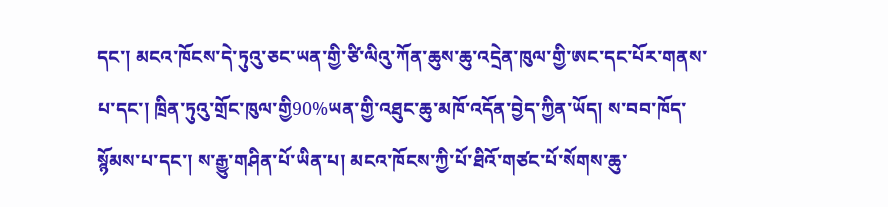དང་། མངའ་ཁོངས་དེ་ཏུའུ་ཅང་ཡན་གྱི་ཙི་ལིའུ་ཀོན་ཆུས་ཆུ་འདྲེན་ཁུལ་གྱི་ཨང་དང་པོར་གནས་པ་དང་། ཁྲིན་ཏུའུ་གྲོང་ཁུལ་གྱི90%ཡན་གྱི་འཐུང་ཆུ་མཁོ་འདོན་བྱེད་ཀྱིན་ཡོད། ས་བབ་ཁོད་སྙོམས་པ་དང་། ས་རྒྱུ་གཤིན་པོ་ཡིན་པ། མངའ་ཁོངས་ཀྱི་པོ་ཐིའོ་གཙང་པོ་སོགས་ཆུ་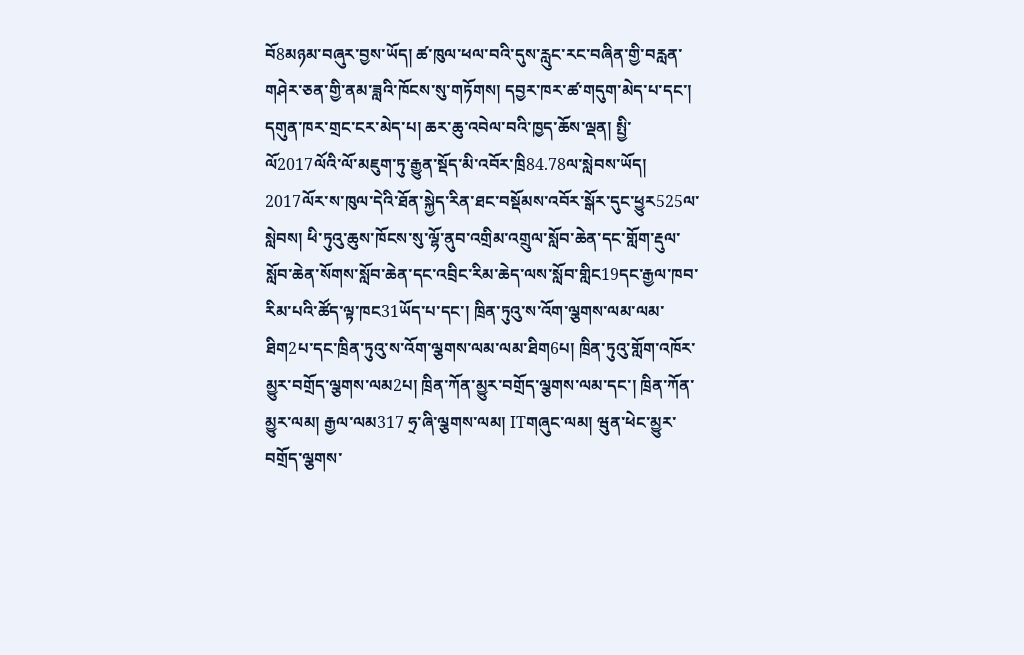བོ8མཉམ་བཞུར་བྱས་ཡོད། ཚ་ཁུལ་ཕལ་བའི་དུས་རླུང་རང་བཞིན་གྱི་བརླན་གཤེར་ཅན་གྱི་ནམ་ཟླའི་ཁོངས་སུ་གཏོགས། དབྱར་ཁར་ཚ་གདུག་མེད་པ་དང་། དགུན་ཁར་གྲང་ངར་མེད་པ། ཆར་ཆུ་འབེལ་བའི་ཁྱད་ཆོས་ལྡན། སྤྱི་ལོ2017ལོའི་ལོ་མཇུག་ཏུ་རྒྱུན་སྡོད་མི་འབོར་ཁྲི84.78ལ་སླེབས་ཡོད། 2017ལོར་ས་ཁུལ་དེའི་ཐོན་སྐྱེད་རིན་ཐང་བསྡོམས་འབོར་སྒོར་དུང་ཕྱུར525ལ་སླེབས། ཕི་ཏུའུ་ཆུས་ཁོངས་སུ་ལྷོ་ནུབ་འགྲིམ་འགྲུལ་སློབ་ཆེན་དང་གློག་རྡུལ་སློབ་ཆེན་སོགས་སློབ་ཆེན་དང་འབྲིང་རིམ་ཆེད་ལས་སློབ་གླིང19དང་རྒྱལ་ཁབ་རིམ་པའི་ཚོད་ལྟ་ཁང31ཡོད་པ་དང་། ཁྲིན་ཏུའུ་ས་འོག་ལྕགས་ལམ་ལམ་ཐིག2པ་དང་ཁྲིན་ཏུའུ་ས་འོག་ལྕགས་ལམ་ལམ་ཐིག6པ། ཁྲིན་ཏུའུ་གློག་འཁོར་མྱུར་བགྲོད་ལྕགས་ལམ2པ། ཁྲིན་ཀོན་མྱུར་བགྲོད་ལྕགས་ལམ་དང་། ཁྲིན་ཀོན་མྱུར་ལམ། རྒྱལ་ལམ317 ཧྲ་ཞི་ལྕགས་ལམ། ITགཞུང་ལམ། ཝུན་ཕེང་མྱུར་བགྲོད་ལྕགས་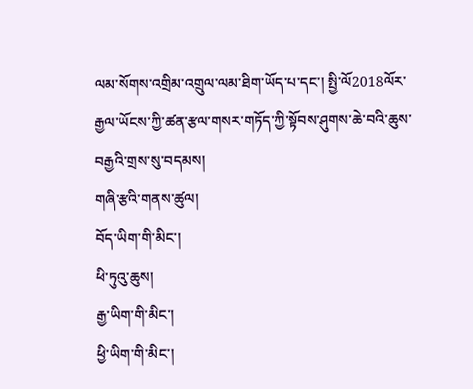ལམ་སོགས་འགྲིམ་འགྲུལ་ལམ་ཐིག་ཡོད་པ་དང་། སྤྱི་ལོ2018ལོར་རྒྱལ་ཡོངས་ཀྱི་ཚན་རྩལ་གསར་གཏོད་ཀྱི་སྟོབས་ཤུགས་ཆེ་བའི་ཆུས་བརྒྱའི་གྲས་སུ་བདམས།
གཞི་རྩའི་གནས་ཚུལ།
བོད་ཡིག་གི་མིང་།
ཕི་ཏུའུ་ཆུས།
རྒྱ་ཡིག་གི་མིང་།
ཕྱི་ཡིག་གི་མིང་།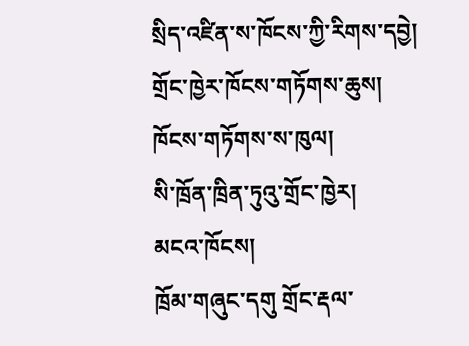སྲིད་འཛིན་ས་ཁོངས་ཀྱི་རིགས་དབྱེ།
གྲོང་ཁྱེར་ཁོངས་གཏོགས་ཆུས།
ཁོངས་གཏོགས་ས་ཁུལ།
སི་ཁྲོན་ཁྲིན་ཏུའུ་གྲོང་ཁྱེར།
མངའ་ཁོངས།
ཁྲོམ་གཞུང་དགུ གྲོང་རྡལ་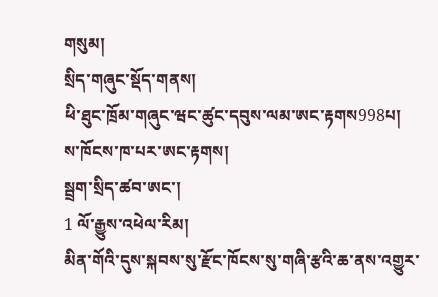གསུམ།
སྲིད་གཞུང་སྡོད་གནས།
ཕི་ཐུང་ཁྲོམ་གཞུང་ཝང་ཚུང་དབུས་ལམ་ཨང་རྟགས998པ།
ས་ཁོངས་ཁ་པར་ཨང་རྟགས།
སྦྲག་སྲིད་ཚབ་ཨང་།
1 ལོ་རྒྱུས་འཕེལ་རིམ།
མིན་གོའི་དུས་སྐབས་སུ་རྫོང་ཁོངས་སུ་གཞི་རྩའི་ཆ་ནས་འགྱུར་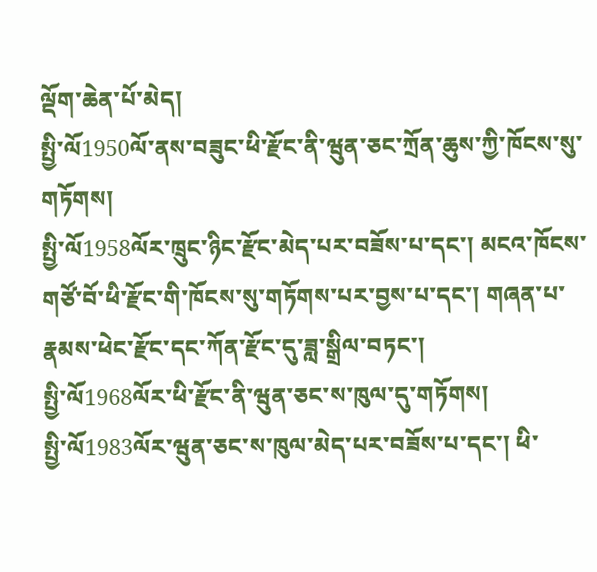ལྡོག་ཆེན་པོ་མེད།
སྤྱི་ལོ1950ལོ་ནས་བཟུང་ཕི་རྫོང་ནི་ཝུན་ཅང་ཀྲོན་ཆུས་ཀྱི་ཁོངས་སུ་གཏོགས།
སྤྱི་ལོ1958ལོར་ཁྲུང་ཉིང་རྫོང་མེད་པར་བཟོས་པ་དང་། མངའ་ཁོངས་གཙོ་བོ་ཕི་རྫོང་གི་ཁོངས་སུ་གཏོགས་པར་བྱས་པ་དང་། གཞན་པ་རྣམས་ཕེང་རྫོང་དང་ཀོན་རྫོང་དུ་ཟླ་སྒྲིལ་བཏང་།
སྤྱི་ལོ1968ལོར་ཕི་རྫོང་ནི་ཝུན་ཅང་ས་ཁུལ་དུ་གཏོགས།
སྤྱི་ལོ1983ལོར་ཝུན་ཅང་ས་ཁུལ་མེད་པར་བཟོས་པ་དང་། ཕི་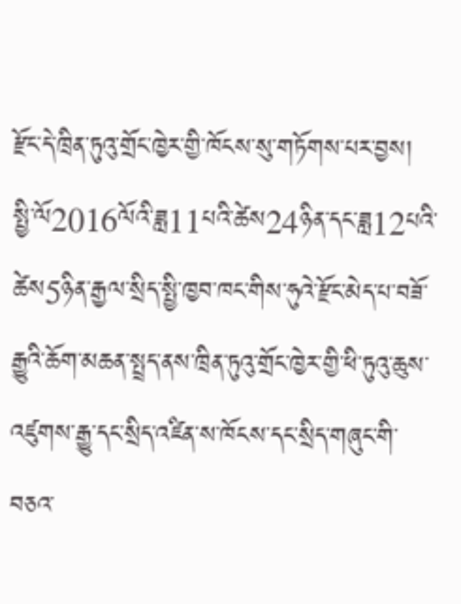རྫོང་དེ་ཁྲིན་ཏུའུ་གྲོང་ཁྱེར་གྱི་ཁོངས་སུ་གཏོགས་པར་བྱས།
སྤྱི་ལོ2016ལོའི་ཟླ11པའི་ཚེས24ཉིན་དང་ཟླ12པའི་ཚེས5ཉིན་རྒྱལ་སྲིད་སྤྱི་ཁྱབ་ཁང་གིས་ཧུའེ་རྫོང་མེད་པ་བཟོ་རྒྱུའི་ཆོག་མཆན་སྤྲད་ནས་ཁྲིན་ཏུའུ་གྲོང་ཁྱེར་གྱི་ཕི་ཏུའུ་ཆུས་འཛུགས་རྒྱུ་དང་སྲིད་འཛིན་ས་ཁོངས་དང་སྲིད་གཞུང་གི་བཅའ་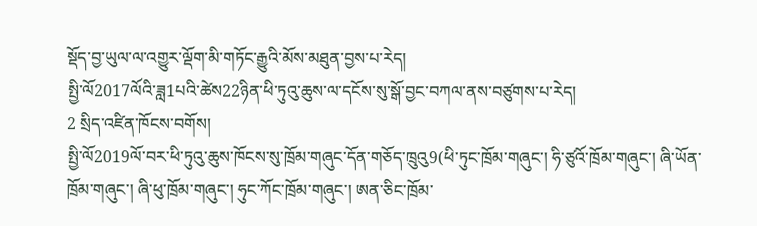སྡོད་བྱ་ཡུལ་ལ་འགྱུར་ལྡོག་མི་གཏོང་རྒྱུའི་མོས་མཐུན་བྱས་པ་རེད།
སྤྱི་ལོ2017ལོའི་ཟླ1པའི་ཚེས22ཉིན་ཕི་ཏུའུ་ཆུས་ལ་དངོས་སུ་སྒོ་བྱང་བཀལ་ནས་བཙུགས་པ་རེད།
2 སྲིད་འཛིན་ཁོངས་བགོས།
སྤྱི་ལོ2019ལོ་བར་ཕི་ཏུའུ་ཆུས་ཁོངས་སུ་ཁྲོམ་གཞུང་དོན་གཅོད་ཁྲུའུ9(ཕི་ཏུང་ཁྲོམ་གཞུང་། ཧི་ཙུའོ་ཁྲོམ་གཞུང་། ཞི་ཡོན་ཁྲོམ་གཞུང་། ཞི་ཕུ་ཁྲོམ་གཞུང་། ཧུང་ཀོང་ཁྲོམ་གཞུང་། ཨན་ཅིང་ཁྲོམ་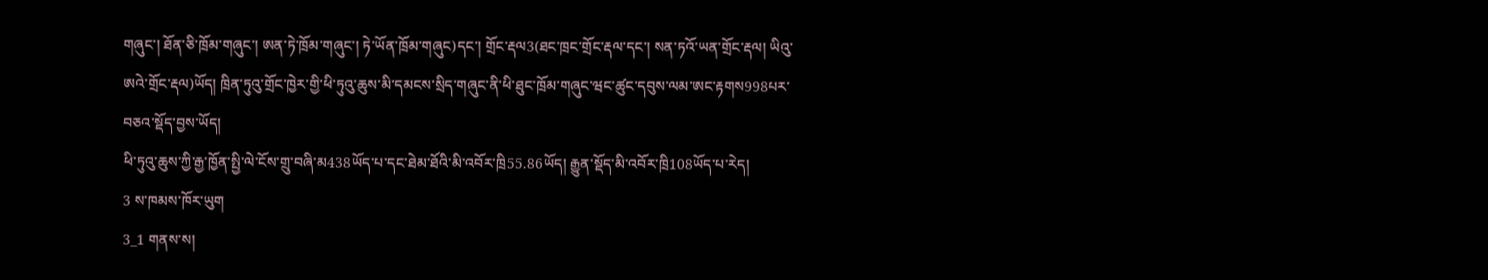གཞུང་། ཐོན་ཅི་ཁྲོམ་གཞུང་། ཨན་ཏེ་ཁྲོམ་གཞུང་། ཏེ་ཡོན་ཁྲོམ་གཞུང)དང་། གྲོང་རྡལ3(ཐང་ཁྲང་གྲོང་རྡལ་དང་། སན་ཏའོ་ཡན་གྲོང་རྡལ། ཡིའུ་ཨའེ་གྲོང་རྡལ)ཡོད། ཁྲིན་ཏུའུ་གྲོང་ཁྱེར་གྱི་ཕི་ཏུའུ་ཆུས་མི་དམངས་སྲིད་གཞུང་ནི་ཕི་ཐུང་ཁྲོམ་གཞུང་ཝང་ཚུང་དབུས་ལམ་ཨང་རྟགས998པར་བཅའ་སྡོད་བྱས་ཡོད།
ཕི་ཏུའུ་ཆུས་ཀྱི་རྒྱ་ཁྱོན་སྤྱི་ལེ་ངོས་གྲུ་བཞི་མ438ཡོད་པ་དང་ཐེམ་ཐོའི་མི་འབོར་ཁྲི55.86ཡོད། རྒྱུན་སྡོད་མི་འབོར་ཁྲི108ཡོད་པ་རེད།
3 ས་ཁམས་ཁོར་ཡུག
3_1 གནས་ས།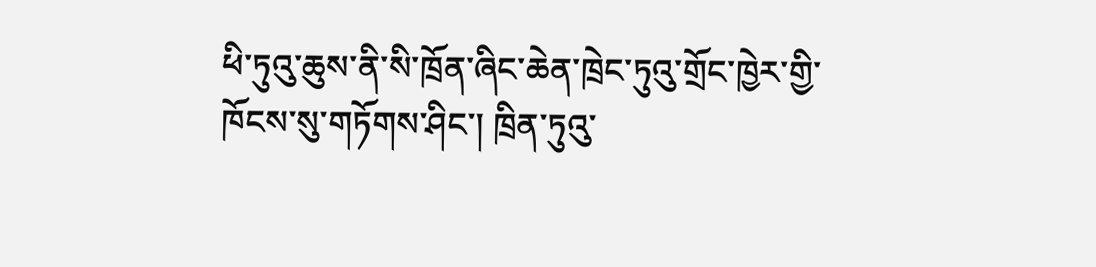ཕི་ཏུའུ་ཆུས་ནི་སི་ཁྲོན་ཞིང་ཆེན་ཁྲེང་ཏུའུ་གྲོང་ཁྱེར་གྱི་ཁོངས་སུ་གཏོགས་ཤིང་། ཁྲིན་ཏུའུ་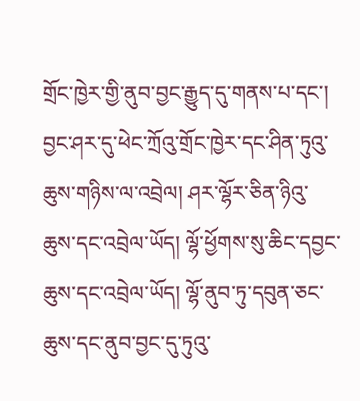གྲོང་ཁྱེར་གྱི་ནུབ་བྱང་རྒྱུད་དུ་གནས་པ་དང་། བྱང་ཤར་དུ་ཕེང་ཀྲོའུ་གྲོང་ཁྱེར་དང་ཤིན་ཏུའུ་ཆུས་གཉིས་ལ་འབྲེལ། ཤར་ལྷོར་ཅིན་ཉིའུ་ཆུས་དང་འབྲེལ་ཡོད། ལྷོ་ཕྱོགས་སུ་ཆིང་དབྱང་ཆུས་དང་འབྲེལ་ཡོད། ལྷོ་ནུབ་ཏུ་དབུན་ཅང་ཆུས་དང་ནུབ་བྱང་དུ་ཏུའུ་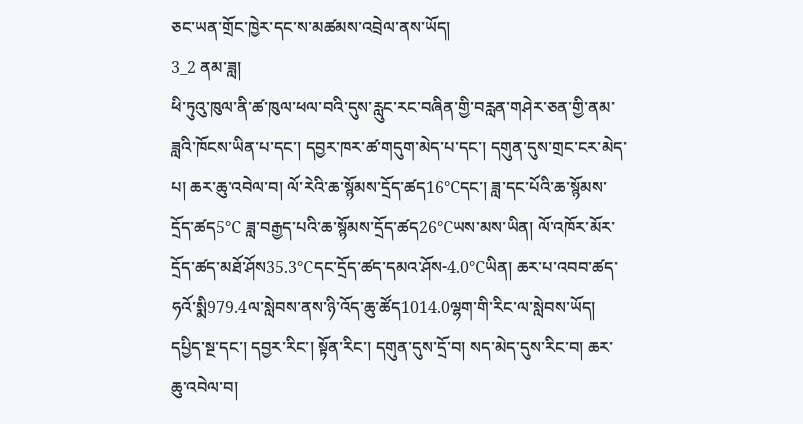ཅང་ཡན་གྲོང་ཁྱེར་དང་ས་མཚམས་འབྲེལ་ནས་ཡོད།
3_2 ནམ་ཟླ།
ཕི་ཏུའུ་ཁུལ་ནི་ཚ་ཁུལ་ཕལ་བའི་དུས་རླུང་རང་བཞིན་གྱི་བརླན་གཤེར་ཅན་གྱི་ནམ་ཟླའི་ཁོངས་ཡིན་པ་དང་། དབྱར་ཁར་ཚ་གདུག་མེད་པ་དང་། དགུན་དུས་གྲང་ངར་མེད་པ། ཆར་ཆུ་འབེལ་བ། ལོ་རེའི་ཆ་སྙོམས་དྲོད་ཚད16℃དང་། ཟླ་དང་པོའི་ཆ་སྙོམས་དྲོད་ཚད5℃ ཟླ་བརྒྱད་པའི་ཆ་སྙོམས་དྲོད་ཚད26℃ཡས་མས་ཡིན། ལོ་འཁོར་མོར་དྲོད་ཚད་མཐོ་ཤོས35.3℃དང་དྲོད་ཚད་དམའ་ཤོས-4.0℃ཡིན། ཆར་པ་འབབ་ཚད་ཧའོ་སྨི979.4ལ་སླེབས་ནས་ཉི་འོད་ཆུ་ཚོད1014.0ལྷག་གི་རིང་ལ་སླེབས་ཡོད། དཔྱིད་སྔ་དང་། དབྱར་རིང་། སྟོན་རིང་། དགུན་དུས་དྲོ་བ། སད་མེད་དུས་རིང་བ། ཆར་ཆུ་འབེལ་བ།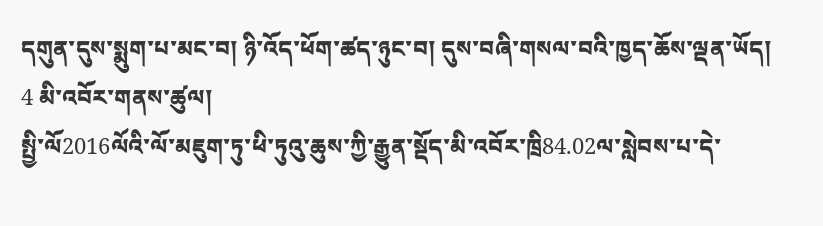དགུན་དུས་སྨུག་པ་མང་བ། ཉི་འོད་ཕོག་ཚད་ཉུང་བ། དུས་བཞི་གསལ་བའི་ཁྱད་ཆོས་ལྡན་ཡོད།
4 མི་འབོར་གནས་ཚུལ།
སྤྱི་ལོ2016ལོའི་ལོ་མཇུག་ཏུ་ཕི་ཏུའུ་ཆུས་ཀྱི་རྒྱུན་སྡོད་མི་འབོར་ཁྲི84.02ལ་སླེབས་པ་དེ་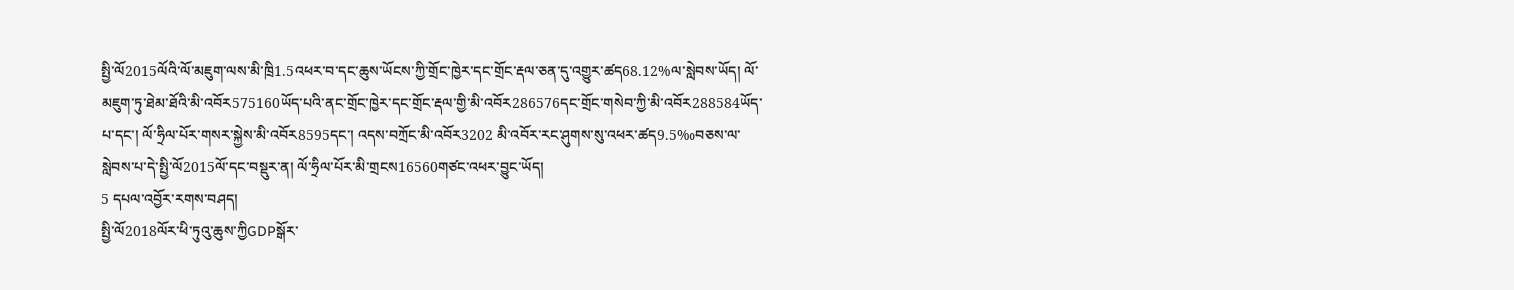སྤྱི་ལོ2015ལོའི་ལོ་མཇུག་ལས་མི་ཁྲི1.5འཕར་བ་དང་ཆུས་ཡོངས་ཀྱི་གྲོང་ཁྱེར་དང་གྲོང་རྡལ་ཅན་དུ་འགྱུར་ཚད68.12%ལ་སླེབས་ཡོད། ལོ་མཇུག་ཏུ་ཐེམ་ཐོའི་མི་འབོར575160ཡོད་པའི་ནང་གྲོང་ཁྱེར་དང་གྲོང་རྡལ་གྱི་མི་འབོར286576དང་གྲོང་གསེབ་ཀྱི་མི་འབོར288584ཡོད་པ་དང་། ལོ་ཧྲིལ་པོར་གསར་སྐྱེས་མི་འབོར8595དང་། འདས་བཀྲོང་མི་འབོར3202 མི་འབོར་རང་ཤུགས་སུ་འཕར་ཚད9.5‰བཅས་ལ་སླེབས་པ་དེ་སྤྱི་ལོ2015ལོ་དང་བསྡུར་ན། ལོ་ཧྲིལ་པོར་མི་གྲངས16560གཙང་འཕར་བྱུང་ཡོད།
5 དཔལ་འབྱོར་རགས་བཤད།
སྤྱི་ལོ2018ལོར་ཕི་ཏུའུ་ཆུས་ཀྱིGDPསྒོར་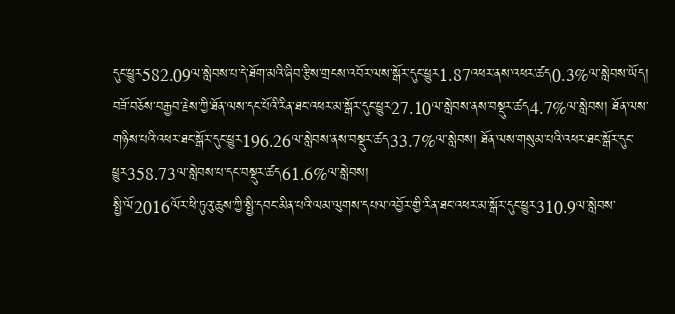དུང་ཕྱུར582.09ལ་སླེབས་པ་དེ་ཐོག་མའི་ཞིབ་རྩིས་གྲངས་འབོར་ལས་སྒོར་དུང་ཕྱུར1.87འཕར་ནས་འཕར་ཚད0.3%ལ་སླེབས་ཡོད། བཟོ་བཅོས་བརྒྱབ་རྗེས་ཀྱི་ཐོན་ལས་དང་པོའི་རིན་ཐང་འཕར་མ་སྒོར་དུང་ཕྱུར27.10ལ་སླེབས་ནས་བསྡུར་ཚད4.7%ལ་སླེབས། ཐོན་ལས་གཉིས་པའི་འཕར་ཐང་སྒོར་དུང་ཕྱུར196.26ལ་སླེབས་ནས་བསྡུར་ཚད33.7%ལ་སླེབས། ཐོན་ལས་གསུམ་པའི་འཕར་ཐང་སྒོར་དུང་ཕྱུར358.73ལ་སླེབས་པ་དང་བསྡུར་ཚད61.6%ལ་སླེབས།
སྤྱི་ལོ2016ལོར་ཕི་ཏུའུ་ཆུས་ཀྱི་སྤྱི་དབང་མིན་པའི་ལམ་ལུགས་དཔལ་འབྱོར་གྱི་རིན་ཐང་འཕར་མ་སྒོར་དུང་ཕྱུར310.9ལ་སླེབས་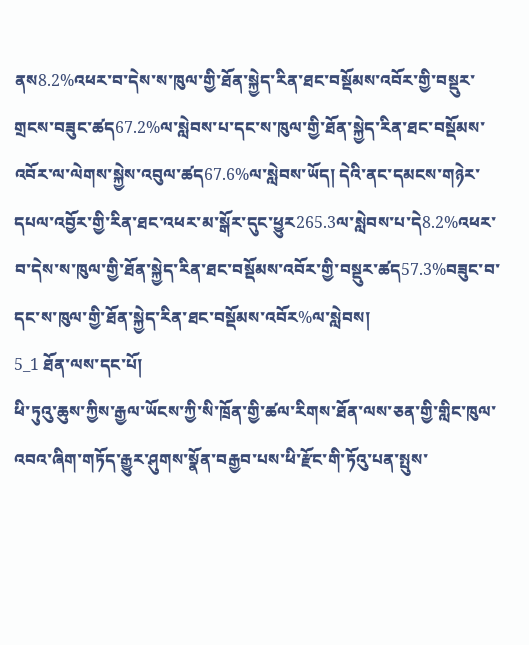ནས8.2%འཕར་བ་དེས་ས་ཁུལ་གྱི་ཐོན་སྐྱེད་རིན་ཐང་བསྡོམས་འབོར་གྱི་བསྡུར་གྲངས་བཟུང་ཚད67.2%ལ་སླེབས་པ་དང་ས་ཁུལ་གྱི་ཐོན་སྐྱེད་རིན་ཐང་བསྡོམས་འབོར་ལ་ལེགས་སྐྱེས་འབུལ་ཚད67.6%ལ་སླེབས་ཡོད། དེའི་ནང་དམངས་གཉེར་དཔལ་འབྱོར་གྱི་རིན་ཐང་འཕར་མ་སྒོར་དུང་ཕྱུར265.3ལ་སླེབས་པ་དེ8.2%འཕར་བ་དེས་ས་ཁུལ་གྱི་ཐོན་སྐྱེད་རིན་ཐང་བསྡོམས་འབོར་གྱི་བསྡུར་ཚད57.3%བཟུང་བ་དང་ས་ཁུལ་གྱི་ཐོན་སྐྱེད་རིན་ཐང་བསྡོམས་འབོར%ལ་སླེབས།
5_1 ཐོན་ལས་དང་པོ།
ཕི་ཏུའུ་ཆུས་ཀྱིས་རྒྱལ་ཡོངས་ཀྱི་སི་ཁྲོན་གྱི་ཚལ་རིགས་ཐོན་ལས་ཅན་གྱི་གླིང་ཁུལ་འབའ་ཞིག་གཏོད་རྒྱུར་ཤུགས་སྣོན་བརྒྱབ་པས་ཕི་རྫོང་གི་ཏོའུ་པན་སྤུས་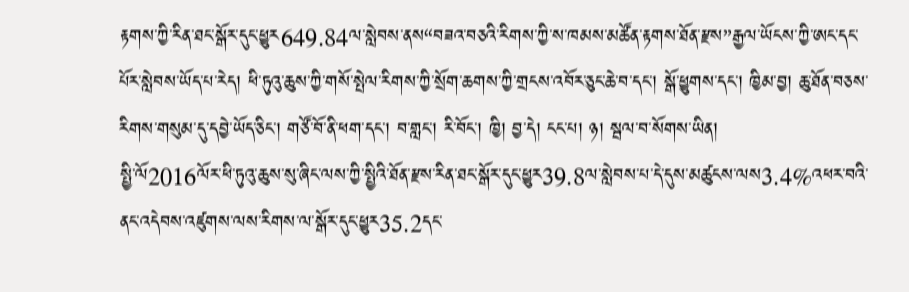རྟགས་ཀྱི་རིན་ཐང་སྒོར་དུང་ཕྱུར649.84ལ་སླེབས་ནས“བཟའ་བཅའི་རིགས་ཀྱི་ས་ཁམས་མཚོན་རྟགས་ཐོན་རྫས”རྒྱལ་ཡོངས་ཀྱི་ཨང་དང་པོར་སླེབས་ཡོད་པ་རེད། ཕི་ཏུའུ་ཆུས་ཀྱི་གསོ་སྤེལ་རིགས་ཀྱི་སྲོག་ཆགས་ཀྱི་གྲངས་འབོར་ཅུང་ཆེ་བ་དང་། སྒོ་ཕྱུགས་དང་། ཁྱིམ་བྱ། ཆུ་ཐོན་བཅས་རིགས་གསུམ་དུ་དབྱེ་ཡོད་ཅིང་། གཙོ་བོ་ནི་ཕག་དང་། བ་གླང་། རི་བོང་། ཁྱི། བྱ་དེ། ངང་པ། ཉ། སྦལ་བ་སོགས་ཡིན།
སྤྱི་ལོ2016ལོར་ཕི་ཏུའུ་ཆུས་སུ་ཞིང་ལས་ཀྱི་སྤྱིའི་ཐོན་རྫས་རིན་ཐང་སྒོར་དུང་ཕྱུར39.8ལ་སླེབས་པ་དེ་དུས་མཚུངས་ལས3.4%འཕར་བའི་ནང་འདེབས་འཛུགས་ལས་རིགས་ལ་སྒོར་དུང་ཕྱུར35.2དང་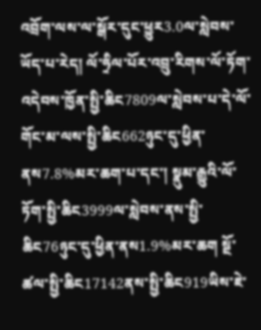འབྲོག་ལས་ལ་སྒོར་དུང་ཕྱུར3.0ལ་སླེབས་ཡོད་པ་རེད། ལོ་ཧྲིལ་པོར་འབྲུ་རིགས་ལོ་ཏོག་འདེབས་ཁྱོན་སྤྱི་ཆིང7809ལ་སླེབས་པ་དེ་ལོ་གོང་མ་ལས་སྤྱི་ཆིང662ཉུང་དུ་ཕྱིན་ནས7.8%མར་ཆག་པ་དང་། སྣུམ་རྒྱུའི་ལོ་ཏོག་སྤྱི་ཆིང3999ལ་སླེབས་ནས་སྤྱི་ཆིང76ཉུང་དུ་ཕྱིན་ནས1.9%མར་ཆག སྔོ་ཚལ་སྤྱི་ཆིང17142ནས་སྤྱི་ཆིང919ཡིས་ཇེ་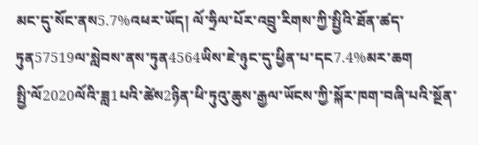མང་དུ་སོང་ནས5.7%འཕར་ཡོད། ལོ་ཧྲིལ་པོར་འབྲུ་རིགས་ཀྱི་སྤྱིའི་ཐོན་ཚད་ཏུན57519ལ་སླེབས་ནས་ཏུན4564ཡིས་ཇེ་ཉུང་དུ་ཕྱིན་པ་དང7.4%མར་ཆག
སྤྱི་ལོ2020ལོའི་ཟླ1པའི་ཚེས2ཉིན་ཕི་ཏུའུ་ཆུས་རྒྱལ་ཡོངས་ཀྱི་སྐོར་ཁག་བཞི་པའི་སྔོན་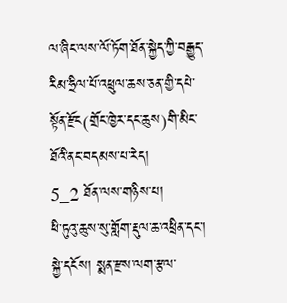ལ་ཞིང་ལས་ལོ་ཏོག་ཐོན་སྐྱེད་ཀྱི་བརྒྱུད་རིམ་ཧྲིལ་པོ་འཕྲུལ་ཆས་ཅན་གྱི་དཔེ་སྟོན་རྫོང(གྲོང་ཁྱེར་དང་ཆུས)གི་མིང་ཐོའི་ནང་བདམས་པ་རེད།
5_2 ཐོན་ལས་གཉིས་པ།
ཕི་ཏུའུ་ཆུས་སུ་གློག་རྡུལ་ཆ་འཕྲིན་དང་། སྐྱེ་དངོས། སྨན་རྫས་ལག་རྩལ་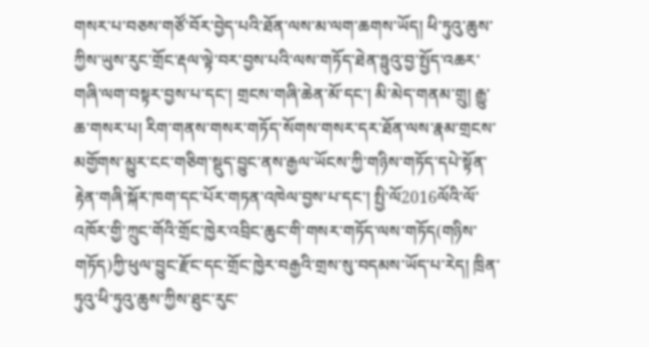གསར་པ་བཅས་གཙོ་བོར་བྱེད་པའི་ཐོན་ལས་མ་ལག་ཆགས་ཡོད། ཕི་ཏུའུ་ཆུས་ཀྱིས་ཡུས་རུང་གྲོང་རྡལ་ལྟེ་བར་བྱས་པའི་ལས་གཏོད་ཐེན་ཧྥུའུ་བྱ་སྤྱོད་འཆར་གཞི་ལག་བསྟར་བྱས་པ་དང་། གྲངས་གཞི་ཆེན་མོ་དང་། མི་མེད་གནམ་གྲུ། རྒྱུ་ཆ་གསར་པ། རིག་གནས་གསར་གཏོད་སོགས་གསར་དར་ཐོན་ལས་རྣམ་གྲངས་མགྱོགས་མྱུར་ངང་གཅིག་སྡུད་བྱུང་ནས་རྒྱལ་ཡོངས་ཀྱི་གཉིས་གཏོད་དཔེ་སྟོན་རྟེན་གཞི་སྐོར་ཁག་དང་པོར་གཏན་འཁེལ་བྱས་པ་དང་། སྤྱི་ལོ2016ལོའི་ལོ་འཁོར་གྱི་ཀྲུང་གོའི་གྲོང་ཁྱེར་འབྲིང་ཆུང་གི་གསར་གཏོད་ལས་གཏོད(གཉིས་གཏོད)ཀྱི་ཕུལ་བྱུང་རྫོང་དང་གྲོང་ཁྱེར་བརྒྱའི་གྲས་སུ་བདམས་ཡོད་པ་རེད། ཁྲིན་ཏུའུ་ཕི་ཏུའུ་ཆུས་ཀྱིས་ཐུང་རུང་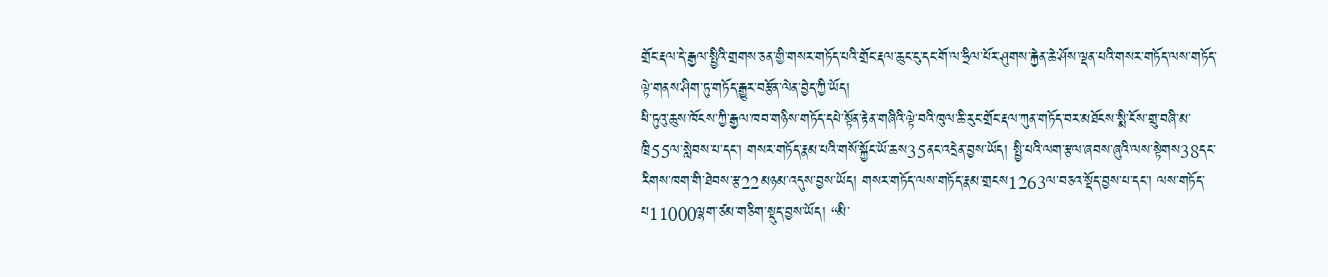གྲོང་རྡལ་དེ་རྒྱལ་སྤྱིའི་གྲགས་ཅན་གྱི་གསར་གཏོད་པའི་གྲོང་རྡལ་ཆུང་ངུ་དང་གོ་ལ་ཧྲིལ་པོར་ཤུགས་རྐྱེན་ཆེ་ཤོས་ལྡན་པའི་གསར་གཏོད་ལས་གཏོད་ལྟེ་གནས་ཤིག་ཏུ་གཏོད་རྒྱུར་བརྩོན་ལེན་བྱེད་ཀྱི་ཡོད།
ཕི་ཏུའུ་ཆུས་ཁོངས་ཀྱི་རྒྱལ་ཁབ་གཉིས་གཏོད་དཔེ་སྟོན་རྟེན་གཞིའི་ལྟེ་བའི་ཁུལ་ཆི་རུང་གྲོང་རྡལ་ཀུན་གཏོད་བར་མཐོངས་སྨི་ངོས་གྲུ་བཞི་མ་ཁྲི55ལ་སླེབས་པ་དང་། གསར་གཏོད་རྣམ་པའི་གསོ་སྐྱོང་ཡོ་ཆས35ནང་འདྲེན་བྱས་ཡོད། སྤྱི་པའི་ལག་རྩལ་ཞབས་ཞུའི་ལས་སྟེགས38དང་རིགས་ཁག་གི་ཐེབས་རྩ22མཉམ་འདུས་བྱས་ཡོད། གསར་གཏོད་ལས་གཏོད་རྣམ་གྲངས1263ལ་བཅའ་སྡོད་བྱས་པ་དང་། ལས་གཏོད་པ11000ལྷག་ཙམ་གཅིག་སྡུད་བྱས་ཡོད། “མི་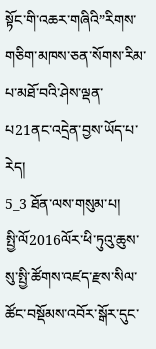སྟོང་གི་འཆར་གཞིའི”རིགས་གཅིག་མཁས་ཅན་སོགས་རིམ་པ་མཐོ་བའི་ཤེས་ལྡན་པ21ནང་འདྲེན་བྱས་ཡོད་པ་རེད།
5_3 ཐོན་ལས་གསུམ་པ།
སྤྱི་ལོ2016ལོར་ཕི་ཏུའུ་ཆུས་སུ་སྤྱི་ཚོགས་འཛད་རྫས་སིལ་ཚོང་བསྡོམས་འབོར་སྒོར་དུང་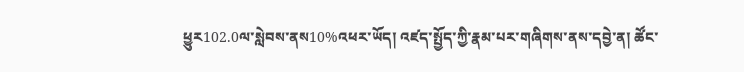ཕྱུར102.0ལ་སླེབས་ནས10%འཕར་ཡོད། འཛད་སྤྱོད་ཀྱི་རྣམ་པར་གཞིགས་ནས་དབྱེ་ན། ཚོང་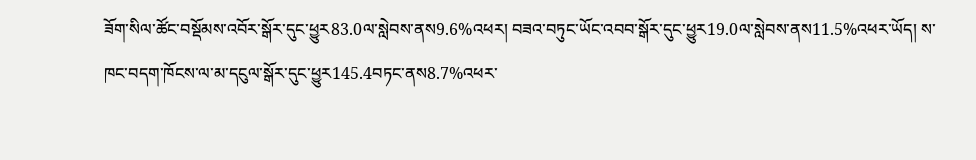ཟོག་སིལ་ཚོང་བསྡོམས་འབོར་སྒོར་དུང་ཕྱུར83.0ལ་སླེབས་ནས9.6%འཕར། བཟའ་བཏུང་ཡོང་འབབ་སྒོར་དུང་ཕྱུར19.0ལ་སླེབས་ནས11.5%འཕར་ཡོད། ས་ཁང་བདག་ཁོངས་ལ་མ་དངུལ་སྒོར་དུང་ཕྱུར145.4བཏང་ནས8.7%འཕར་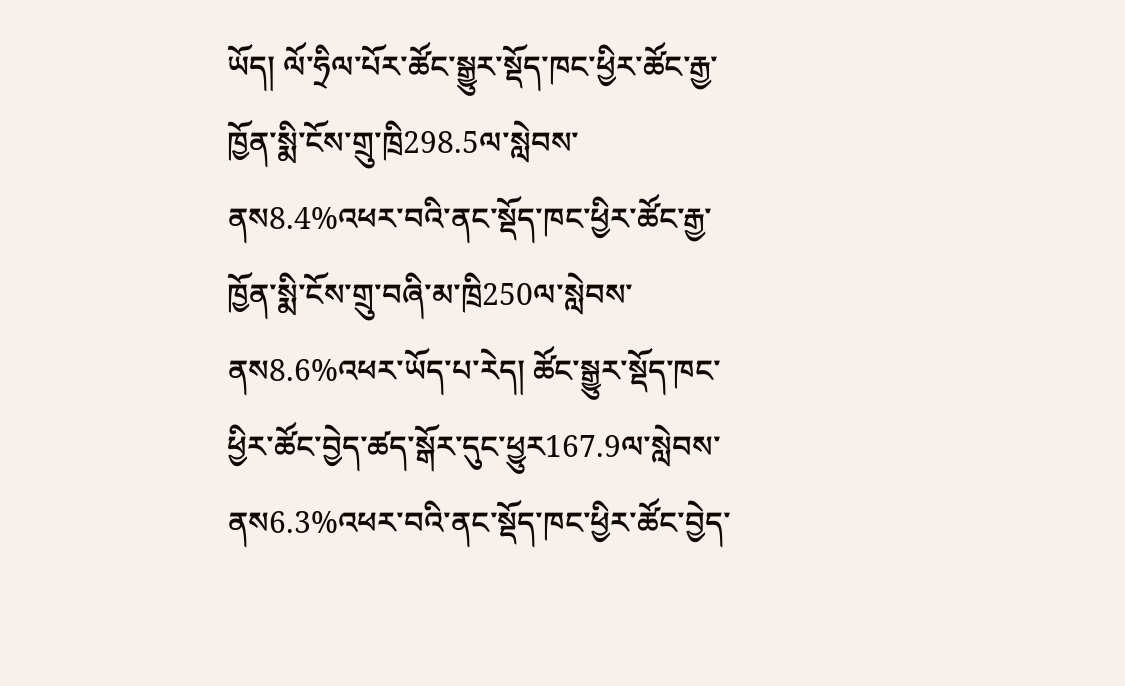ཡོད། ལོ་ཧྲིལ་པོར་ཚོང་སྒྱུར་སྡོད་ཁང་ཕྱིར་ཚོང་རྒྱ་ཁྱོན་སྨི་ངོས་གྲུ་ཁྲི298.5ལ་སླེབས་ནས8.4%འཕར་བའི་ནང་སྡོད་ཁང་ཕྱིར་ཚོང་རྒྱ་ཁྱོན་སྨི་ངོས་གྲུ་བཞི་མ་ཁྲི250ལ་སླེབས་ནས8.6%འཕར་ཡོད་པ་རེད། ཚོང་སྒྱུར་སྡོད་ཁང་ཕྱིར་ཚོང་བྱེད་ཚད་སྒོར་དུང་ཕྱུར167.9ལ་སླེབས་ནས6.3%འཕར་བའི་ནང་སྡོད་ཁང་ཕྱིར་ཚོང་བྱེད་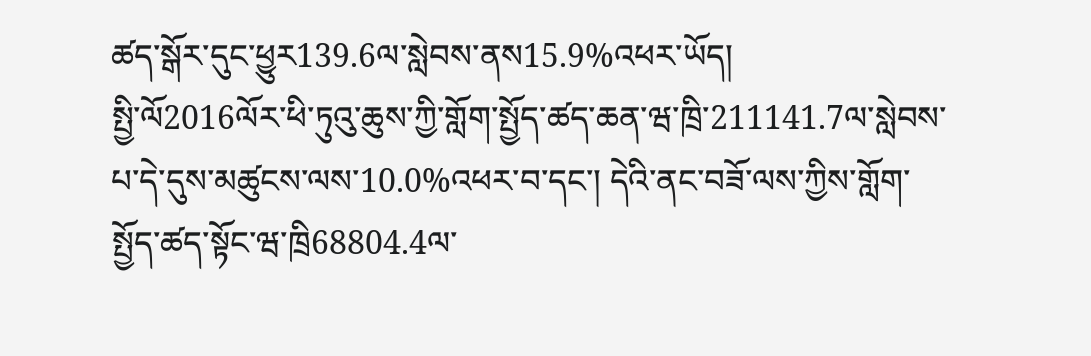ཚད་སྒོར་དུང་ཕྱུར139.6ལ་སླེབས་ནས15.9%འཕར་ཡོད།
སྤྱི་ལོ2016ལོར་ཕི་ཏུའུ་ཆུས་ཀྱི་གློག་སྤྱོད་ཚད་ཆན་ཝ་ཁྲི་211141.7ལ་སླེབས་པ་དེ་དུས་མཚུངས་ལས་10.0%འཕར་བ་དང་། དེའི་ནང་བཟོ་ལས་ཀྱིས་གློག་སྤྱོད་ཚད་སྟོང་ཝ་ཁྲི68804.4ལ་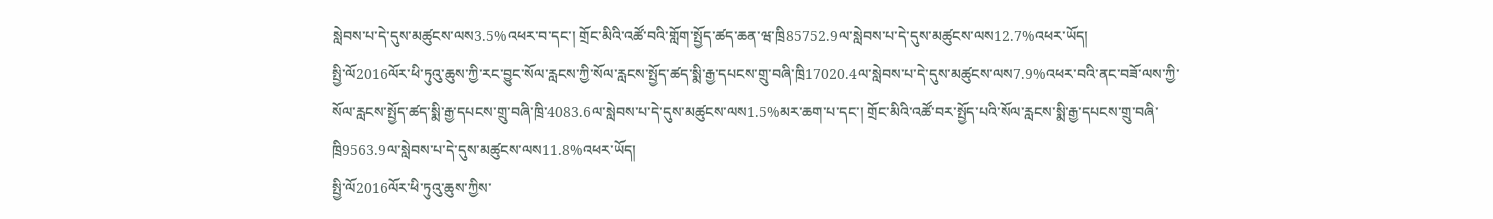སླེབས་པ་དེ་དུས་མཚུངས་ལས3.5%འཕར་བ་དང་། གྲོང་མིའི་འཚོ་བའི་གློག་སྤྱོད་ཚད་ཆན་ཝ་ཁྲི85752.9ལ་སླེབས་པ་དེ་དུས་མཚུངས་ལས12.7%འཕར་ཡོད།
སྤྱི་ལོ2016ལོར་ཕི་ཏུའུ་ཆུས་ཀྱི་རང་བྱུང་སོལ་རླངས་ཀྱི་སོལ་རླངས་སྤྱོད་ཚད་སྨི་རྒྱ་དཔངས་གྲུ་བཞི་ཁྲི17020.4ལ་སླེབས་པ་དེ་དུས་མཚུངས་ལས7.9%འཕར་བའི་ནང་བཟོ་ལས་ཀྱི་སོལ་རླངས་སྤྱོད་ཚད་སྨི་རྒྱ་དཔངས་གྲུ་བཞི་ཁྲི་4083.6ལ་སླེབས་པ་དེ་དུས་མཚུངས་ལས1.5%མར་ཆག་པ་དང་། གྲོང་མིའི་འཚོ་བར་སྤྱོད་པའི་སོལ་རླངས་སྨི་རྒྱ་དཔངས་གྲུ་བཞི་ཁྲི9563.9ལ་སླེབས་པ་དེ་དུས་མཚུངས་ལས11.8%འཕར་ཡོད།
སྤྱི་ལོ2016ལོར་ཕི་ཏུའུ་ཆུས་ཀྱིས་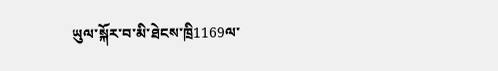ཡུལ་སྐོར་བ་མི་ཐེངས་ཁྲི1169ལ་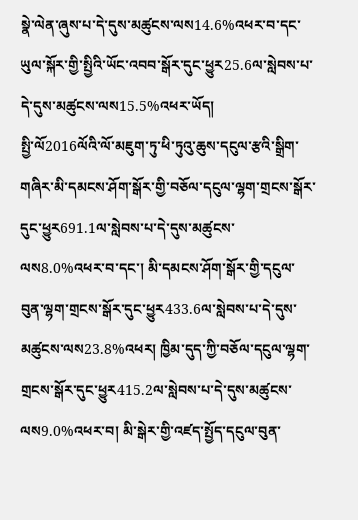སྣེ་ལེན་ཞུས་པ་དེ་དུས་མཚུངས་ལས14.6%འཕར་བ་དང་ཡུལ་སྐོར་གྱི་སྤྱིའི་ཡོང་འབབ་སྒོར་དུང་ཕྱུར25.6ལ་སླེབས་པ་དེ་དུས་མཚུངས་ལས15.5%འཕར་ཡོད།
སྤྱི་ལོ2016ལོའི་ལོ་མཇུག་ཏུ་ཕི་ཏུའུ་ཆུས་དངུལ་རྩའི་སྒྲིག་གཞིར་མི་དམངས་ཤོག་སྒོར་གྱི་བཅོལ་དངུལ་ལྷག་གྲངས་སྒོར་དུང་ཕྱུར691.1ལ་སླེབས་པ་དེ་དུས་མཚུངས་ལས8.0%འཕར་བ་དང་། མི་དམངས་ཤོག་སྒོར་གྱི་དངུལ་བུན་ལྷག་གྲངས་སྒོར་དུང་ཕྱུར433.6ལ་སླེབས་པ་དེ་དུས་མཚུངས་ལས23.8%འཕར། ཁྱིམ་དུད་ཀྱི་བཅོལ་དངུལ་ལྷག་གྲངས་སྒོར་དུང་ཕྱུར415.2ལ་སླེབས་པ་དེ་དུས་མཚུངས་ལས9.0%འཕར་བ། མི་སྒེར་གྱི་འཛད་སྤྱོད་དངུལ་བུན་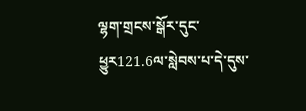ལྷག་གྲངས་སྒོར་དུང་ཕྱུར121.6ལ་སླེབས་པ་དེ་དུས་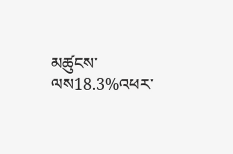མཚུངས་ལས18.3%འཕར་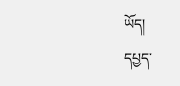ཡོད།
དཔྱད་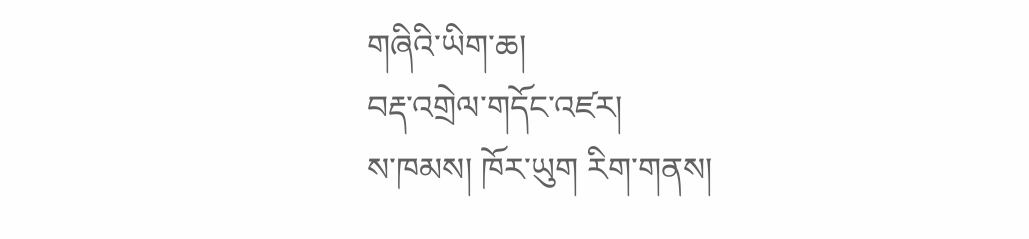གཞིའི་ཡིག་ཆ།
བརྡ་འགྲེལ་གདོང་འཛར།
ས་ཁམས། ཁོར་ཡུག རིག་གནས།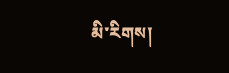མི་རིགས།